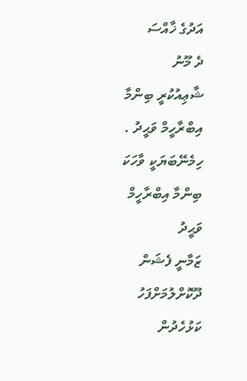އަދުގެ ޚާއްސަ
ދެ މޫނު
ޝާޢިއުކުރީ ބިންމާ އިބްރާހީމް ވަޙީދު . ހިމެނޭބަޔަކީ ވާހަކަ
ބިންމާ އިބްރާހީމް ވަޙީދު
ޒަމާނީ ފެޝަން ދޫކޮށްލުމަށްފަހު ކަޅުހެދުން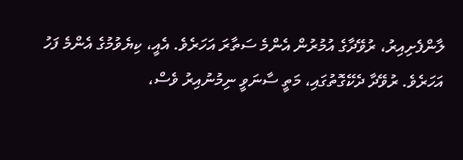ލާންފެށިއިރު، ރުވޭދާގެ އުމުރުން އެންމެ ސަތާރަ އަހަރެވެ. އެއީ، ކިޔެވުމުގެ އެންމެ ފަހު އަހަރެވެ. ރުވޭދާ ދެކޭގޮތުގައި، މަތީ ސާނަވީ ނިމުނުއިރު ވެސް،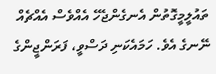ތައުލީމީގޮތުން އެނގެންޖެހޭ އެއްވެސް އެއްޗެއް ނޭނގެ އެވެ. ހަމައެކަނި ދަސްވީ، ފަރަންޖީންގެ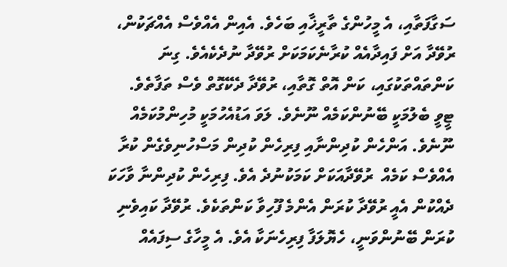ސަގާފަތާއި، އެ މީހުންގެ ތާރީޚާއި ބަހެވެ. އެއިން އެއްވެސް އެއްޗަކުން، ރުވޭދާ އަށް ފައިދާއެއް ކުރާނެކަމަކަށް ރުވޭދާ ނުދެކެއެވެ. ގިނަ ކަންތައްތަކުގައި، ކަން އޮތް ގޮތާއި، ރުވޭދާ ދެކޭގޮތް ވެސް ތަފާތެވެ.
ޓީވީ ބެލުމަކީ ބޭނުންކަމެއް ނޫނެވެ. ލަވަ އަޑުއެހުމަކީ މުހިންމުކަމެއް ނޫނެވެ. އަންހެން ކުދިންނާއި ފިރިހެން ކުދިން މަސްހުނިވެގެން ކުރާ އެއްވެސް ކަމެއް  ރުވޭދާއަކަށް ކަމަކުނުދެ އެވެ. ފިރިހެން ކުދިންނާ ވާހަކަ ދެއްކުން އެއީ ރުވޭދާ ކުރަން އެންމެ ފޫހިވާ ކަންތަކެވެ. ރުވޭދާ ކައިވެނި ކުރަން ބޭނުންވަނީ، ހެޔޮލަފާ ފިރިހެނަކާ އެވެ. އެ މީހާގެ ސިފައެއް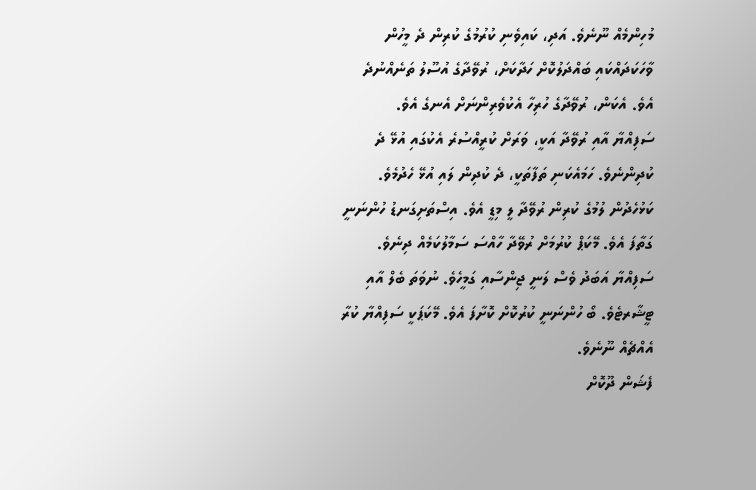މުހިންމެއް ނޫނެވެ. އަދި، ކައިވެނި ކުރުމުގެ ކުރިން ދެ މީހުން ވާހަކަދައްކައި ބައްދަލުކޮށް ހަދާކަށް، ރުވޭދާގެ އުސޫލު ތަނެއްނުދެ އެވެ. އެކަން، ރުވޭދާގެ ހުރިހާ އެކުވެރިންނަށް އެނގެ އެވެ.
ސަފިއްޔާ އާއި ރުވޭދާ އަކީ، ވަރަށް ކުރީއްސުރެ އެކުގައި އުޅޭ ދެ ކުދިންނެވެ. ހަމައެކަނި ތަފާތަކީ، ދެ ކުދިން ލައި އުޅޭ ހެދުމެވެ. ކަޅުހެދުން ލުމުގެ ކުރިން ރުވޭދާ ލީ މިޑީ އެވެ. އިސްތަށިގަނޑު ހުންނަނީ ގަތާފަ އެވެ. މޭކަޕް ކުރުމަށް ރުވޭދާ ހާއްސަ ސަމާލުކަމެއް ދިނެވެ. ސަފިއްޔާ އަބަދު ވެސް ލަނީ ޖިންސާއި ގަމީހެވެ. ނުވަތަ ބެލް އާއި ޓީޝާރޓެވެ. ބޯ ހުންނަނީ ކުރުކޮށް ކޮށާފަ އެވެ. މޭކަޕަކީ ސަފިއްޔާ ކުރާ އެއްޗެއް ނޫނެވެ.
ފެޝަން ދޫކޮށް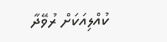ކުއްލިއަކަށް ރުވޭދާ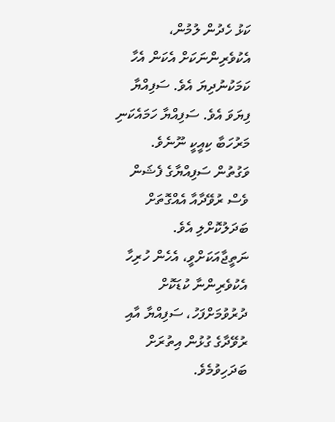ކަޅު ހެދުން ލުމުން، އެކުވެރިންނަކަށް އެކަން އެހާ ކަމަކުނުދިޔަ އެވެ. ސަފިއްޔާ ފިޔަވަ އެވެ. ސަފިއްޔާ ހަމައެކަނި މަރުހަބާ ކިއީކީ ނޫނެވެ. ވަގުތުން ސަފިއްޔާގެ ފެޝަން ވެސް ރުވޭދާއާ އެއްގޮތަށް ބަދަލުކޮށްލި އެވެ. ނަތީޖާއަކަށްވީ، އެހެން ހުރިހާ އެކުވެރިންނާ ކުޑަކޮށް ދުރުވުމަށްފަހު، ސަފިއްޔާ އާއި ރުވޭދާގެ ގުޅުން އިތުރަށް ބަދަހިވުމެވެ.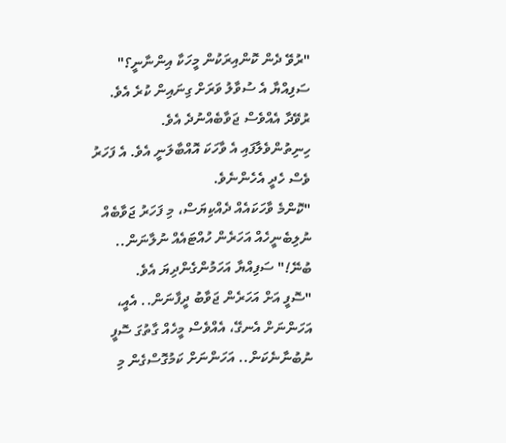"ރުވޭ ދެން ކޮންއިރަކުން މީހަކާ އިންނާނީ؟" ސަފިއްޔާ އެ ސުވާލު ވަރަށް ގިނައިން ކުރެ އެވެ.
ރުވޭދާ އެއްވެސް ޖަވާބެއްނުދެ އެވެ. ހިނިތުންވެލާފައި އެ ވާހަކަ އޮއްބާލަނީ އެވެ. އެ ފަހަރު ވެސް ހެދީ އެހެންނެވެ.
"ކޮންމެ ވާހަކައެއް ދެއްކިޔަސް، މި ފަހަރު ޖަވާބެއް ނުލިބެނީހެއް އަހަރެން ހުއްޓައެއް ނުލާނަން.. ބުނޭ!" ސަފިއްޔާ އަހަމުންގެންދިޔަ އެވެ.
"ސޮފީ އަށް އަހަރެން ޖަވާބު ދީފާނަން.. އެއީ، އަހަންނަށް އެނގޭ، އެއްވެސް މީހެއް ގާތުގަ ސޮފީ ނުބުނާނެކަން.. އަހަންނަށް ކަމުގޮސްގެން މި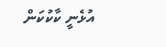އުޅެނީ ކާކުކަން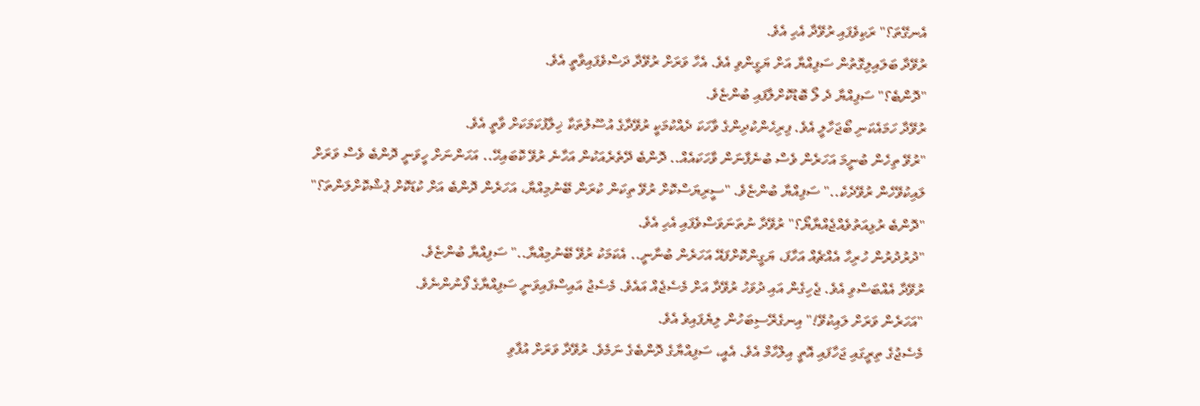އެނގޭތަ؟" ރަކިވެފައި ރުވޭދާ އެހި އެވެ.
ރުވޭދާ ބަލައިލިގޮތުން ސަފިއްޔާ އަށް ޔަގީންވި އެވެ. އެހާ ވަރަށް ރުވޭދާ ދަސްވެފައިވާތީ އެވެ.
"ދޮންބެ؟" ސަފިއްޔާ ދެ ލޯ ބޮޑުކޮށްލާފައި ބުންޏެވެ.
ރުވޭދާ ހަމައެކަނި ބޯޖަހާލީ އެވެ. ފިރިހެންކުދިންގެ ވާހަކަ ދެއްކުމަކީ ރުވޭދާގެ އުސޫލުތަކާ ޚިލާފުކަމަކަށް ވާތީ އެވެ.
"ރުވޭ ތިހެން ބުނީމަ އަހަރެން ވެސް ބުނެފާނަން ވާހަކައެއް.. ދޮންބެ ދޭތެރެއަކުން އަހާނެ ރުވޭ ކޮބައިހޭ.. އަހަންނަށް ހީވަނީ ދޮންބެ ވެސް ވަރަށް ލައިކުވޭހެން ރުވޭދެކެ.." ސަފިއްޔާ ބުންޏެވެ. "ސީރިޔަސްކޮށް ރުވޭ ތިކަން ކުރަން ބޭނުމިއްޔާ، އަހަރެން ދޮންބެ އަށް ކުޑަކޮށް ޕުޝްކޮށްލަންތަ؟"
"ދޮންބެ ރުޅިއަތުވެއްޖެއްޔާޔޯ؟" ރުވޭދާ ނުތަނަވަސްވެފައި އެހި އެވެ.
"ދުރުދުރުން ހުރިހާ އެއްޗެއް އަހާފަ، ޔަގީންކޮށްފައޭ އަހަރެން ބުނާނީ.. އެކަމަކު ރުވޭ ބޭނުމިއްޔާ.." ސަފިއްޔާ ބުންޏެވެ.
ރުވޭދާ އެއްބަސްވި އެވެ. ޖެހިގެން އައި ދުވަހު ރުވޭދާ އަށް މެސެޖެއް އައެވެ. މެސެޖު އައިސްފައިވަނީ ސަފިއްޔާގެ ފޯނުންނެވެ.
"އަހަރެން ވަރަށް ލައިކުވޭ!" އިނގެރޭސިބަހުން ލިޔެފައިވެ އެވެ.
މެސެޖުގެ ތިރީގައި ޖަހާފައި އޮތީ އިލްހާމް އެވެ. އެއީ، ސަފިއްޔާގެ ދޮންބެގެ ނަމެވެ. ރުވޭދާ ވަރަށް އުފާވި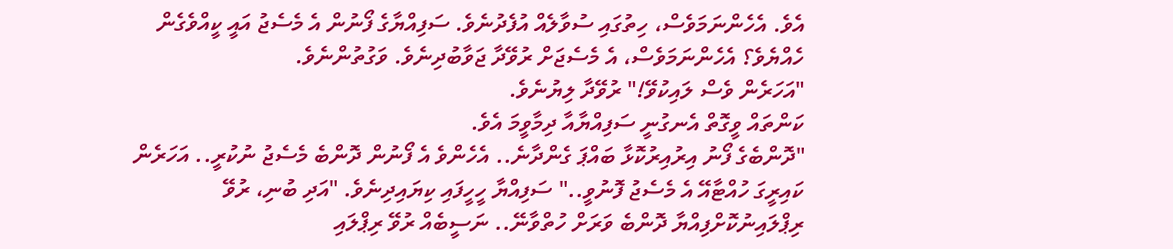އެވެ. އެހެންނަމަވެސް، ހިތުގައި ސުވާލެއް އުފެދުނެވެ. ސަފިއްޔާގެ ފޯނުން އެ މެސެޖު އައީ ކީއްވެގެން ހެއްޔެވެ؟ އެހެންނަމަވެސް، އެ މެސެޖަށް ރުވޭދާ ޖަވާބުދިނެވެ. ވަގުތުންނެވެ.
"އަހަރެން ވެސް ލައިކުވޭ!" ރުވޭދާ ލިޔުނެވެ.
ކަންތައް ވީގޮތް އެނގުނީ ސަފިއްޔާއާ ދިމާވީމަ އެވެ.
"ދޮންބެގެ ފޯނު އިރުއިރުކޮޅާ ބައްޕަ ގެންދާނެ.. އެހެންވެ އެ ފޯނުން ދޮންބެ މެސެޖު ނުކުރީ.. އަހަރެން ކައިރީގަ ހުއްޓާއޭ އެ މެސެޖު ފޮނުވީ.." ސަފިއްޔާ ހީހީފައި ކިޔައިދިނެވެ. "އަދި ބުނި، ރުވޭ ރިޕްލައިނުކޮށްފިއްޔާ ދޮންބެ ވަރަށް ހުތްވާނޭ.. ނަސީބެއް ރުވޭ ރިޕްލައި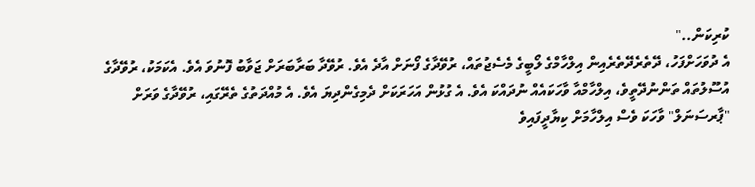ކުރިކަން.."
އެ ދުވަހަށްފަހު، ދޭތެރެދޭތެރެއިން އިލްހާމްގެ ލޯބީގެ މެސެޖުތައް، ރުވޭދާގެ ފޯނަށް އާދެ އެވެ. ރުވޭދާ ބަރާބަރަށް ޖަވާބު ފޮނުވަ އެވެ. އެކަމަކު، ރުވޭދާގެ އުސޫލުތައް ތަންނުދޭތީވެ، އިލްހާމްއާ ވާހަކައެއް ނުދައްކަ އެވެ. އެ ގުޅުން އަހަރަކަށް ދެމިގެންދިޔަ އެވެ. އެ މުއްދަތުގެ ތެރޭގައި، ރުވޭދާގެ ވަރަށް "ޕާރސަނަލް" ވާހަކަ ވެސް އިލްހާމަށް ކިޔާދީފައިވެ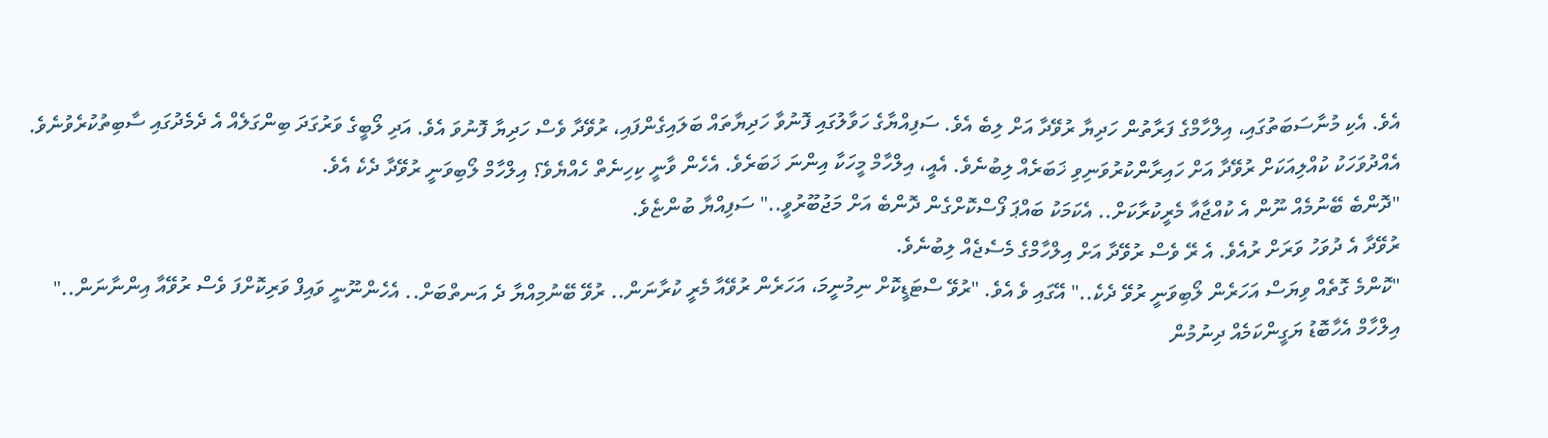އެވެ. އެކި މުނާސަބަތުގައި، އިލްހާމްގެ ފަރާތުން ހަދިޔާ ރުވޭދާ އަށް ލިބެ އެވެ. ސަފިއްޔާގެ ހަވާލުގައި ފޮނުވާ ހަދިޔާތައް ބަލައިގެންފައި، ރުވޭދާ ވެސް ހަދިޔާ ފޮނުވަ އެވެ. އަދި ލޯބީގެ ވަރުގަދަ ބިންގަލެއް އެ ދެމެދުގައި ސާބިތުކުރެވުނެވެ.
އެއްދުވަހަކު ކުއްލިއަކަށް ރުވޭދާ އަށް ހައިރާންކުރުވަނިވި ޚަބަރެއް ލިބުނެވެ. އެއީ، އިލްހާމް މީހަކާ އިންނަ ޚަބަރެވެ. އެހެން ވާނީ ކިހިނެތް ހެއްޔެވެ؟ އިލްހާމް ލޯބިވަނީ ރުވޭދާ ދެކެ އެވެ.
"ދޮންބެ ބޭނުމެއް ނޫން އެ ކުއްޖާއާ މެރީކުރާކަށް.. އެކަމަކު ބައްޕަ ފޯސްކޮށްގެން ދޮންބެ އަށް މަޖުބޫރުވީ.." ސަފިއްޔާ ބުންޏެވެ.
ރުވޭދާ އެ ދުވަހު ވަރަށް ރުއެވެ. އެ ރޭ ވެސް ރުވޭދާ އަށް އިލްހާމްގެ މެސެޖެއް ލިބުނެވެ.
"ކޮންމެ ގޮތެއް ވިޔަސް އަހަރެން ލޯބިވަނީ ރުވޭ ދެކެ.." އޭގައި ވެ އެވެ. "ރުވޭ ސްޓަޑީކޮށް ނިމުނީމަ، އަހަރެން ރުވޭއާ މެރީ ކުރާނަން.. ރުވޭ ބޭނުމިއްޔާ ދެ އަނތްބަށް.. އެހެންނޫނީ ވައިފް ވަރިކޮށްފަ ވެސް ރުވޭއާ އިންނާނަން.."
އިލްހާމް އެހާބޮޑު ޔަގީންކަމެއް ދިނުމުން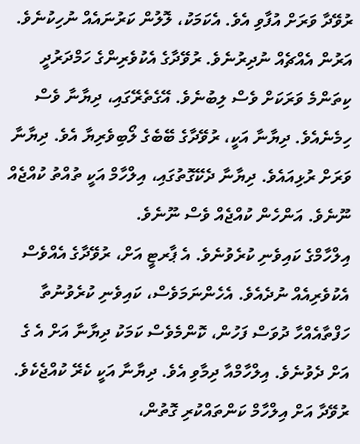ރުވޭދާ ވަރަށް އުފާވި އެވެ. އެކަމަކު، ލޮލުން ކަރުނައެއް ނުހިކުނެވެ. އަރުން އެއްޗެއް ނުދިރުނެވެ. ރުވޭދާގެ އެކުވެރިންގެ ހަމްދަރުދީ ކިތަންމެ ވަރަކަށް ވެސް ލިބުނެވެ. އޭގެތެރޭގައި، ދިޔާނާ ވެސް ހިމެނެއެވެ. ދިޔާނާ އަކީ، ރުވޭދާގެ ބޭބެގެ ލޯބިވެރިޔާ އެވެ. ދިޔާނާ ވަރަށް ރުޅިއައެވެ. ދިޔާނާ ދެކޭގޮތުގައި، އިލްހާމް އަކީ ތުއްތު ކުއްޖެއް ނޫނެވެ. އަންހެން ކުއްޖެއް ވެސް ނޫނެވެ.
އިލްހާމްގެ ކައިވެނި ކުރެވުނެވެ. އެ ޕާރޓީ އަށް، ރުވޭދާގެ އެއްވެސް އެކުވެރިއެއް ނުދެއެވެ. އެހެންނަމަވެސް، ކައިވެނި ކުރެވުނުތާ ހަފްތާއެއްހާ ދުވަސް ފަހުން، ކޮންމެވެސް ކަމަކު ދިޔާނާ އަށް އެ ގެ އަށް ދެވުނެވެ. އިލްހާމްއާ ދިމާވި އެވެ. ދިޔާނާ އަކީ ކެރޭ ކުއްޖެކެވެ. ރުވޭދާ އަށް އިލްހާމް ކަންތައްކުރި ގޮތުން،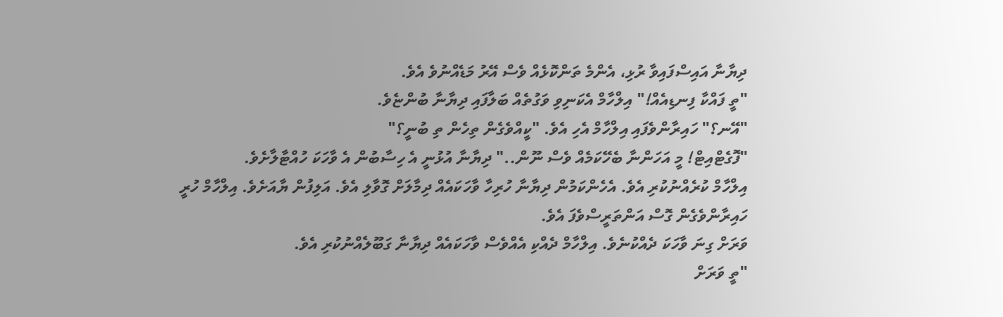ދިޔާނާ އައިސްފައިވާ ރުޅި، އެންމެ ތަންކޮޅެއް ވެސް އޭރު މަޑެއްނުވެ އެވެ.
"ތީ ފައްކާ ފިނޑިއެއް!" އިލްހާމް އެކަނިވި ވަގުތެއް ބަލާފައި ދިޔާނާ ބުންޏެވެ.
"އޭނ؟" ހައިރާންވެފައި އިލްހާމް އެހި އެވެ. "ކީއްވެގެން ތިހެން ތި ބުނީ؟"
"ފޮގެޓްއިޓް! މީ އަހަންނާ ބެހޭކަމެއް ވެސް ނޫން.." ދިޔާނާ އުޅުނީ އެ ހިސާބުން އެ ވާހަކަ ހުއްޓާލާށެވެ.
އިލްހާމް ކުރެއްނުކުރި އެވެ. އެހެންކަމުން ދިޔާނާ ހުރިހާ ވާހަކައެއް ދިމާލަށް ގޮވާލި އެވެ. އަލިފުން ޔާއަށެވެ. އިލްހާމް ހުރީ ހައިރާންވެގެން ގޮސް އަންތަރީސްވެފަ އެވެ.
ވަރަށް ގިނަ ވާހަކަ ދެއްކުނެވެ. އިލްހާމް ދެއްކި އެއްވެސް ވާހަކައެއް ދިޔާނާ ގަބޫލެއްނުކުރި އެވެ.
"ތީ ވަރަށް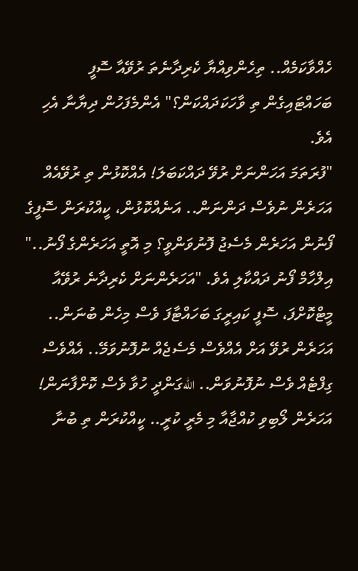ހެއްވާކަމެއް.. ތިހެންވިއްޔާ ކެރިދާނެތަ ރުވޭއާ ސޮފީ ބަހައްޓައިގެން ތި ވާހަކަދައްކަން؟" އެންމެފަހުން ދިޔާނާ އެހި އެވެ.
"ފުރަތަމަ އަހަންނަށް ރުވޭ ދައްކަބަލަ! އެއްކޮޅުން ތި ރުވޭއެއް އަހަރެން ނުވެސް ދަންނަން.. އަނެއްކޮޅުން، ކީއްކުރަން ސޮފީގެ ފޯނުން އަހަރެން މެސެޖު ފޮނުވަންވީ؟ މި އޮތީ އަހަރެންގެ ފޯނު.." އިލްހާމް ފޯނު ދައްކާލި އެވެ. "އަހަރެންނަށް ކެރިދާނެ ރުވޭއާ މީޓްކޮށްފަ، ސޮފީ ކައިރީގަ ބަހައްޓާފަ ވެސް މިހެން ބުނަން.. އަހަރެން ރުވޭ އަށް އެއްވެސް މެސެޖެއް ނުފޮނުވަމޭ.. އެއްވެސް ގިފްޓެއް ވެސް ނުފޮނުވަން.. اللهގަންދީ ހުވާ ވެސް ކޮށްފާނަން! އަހަރެން ލޯބިވި ކުއްޖާއާ މި މެރީ ކުރީ.. ކީއްކުރަން ތި ބުނާ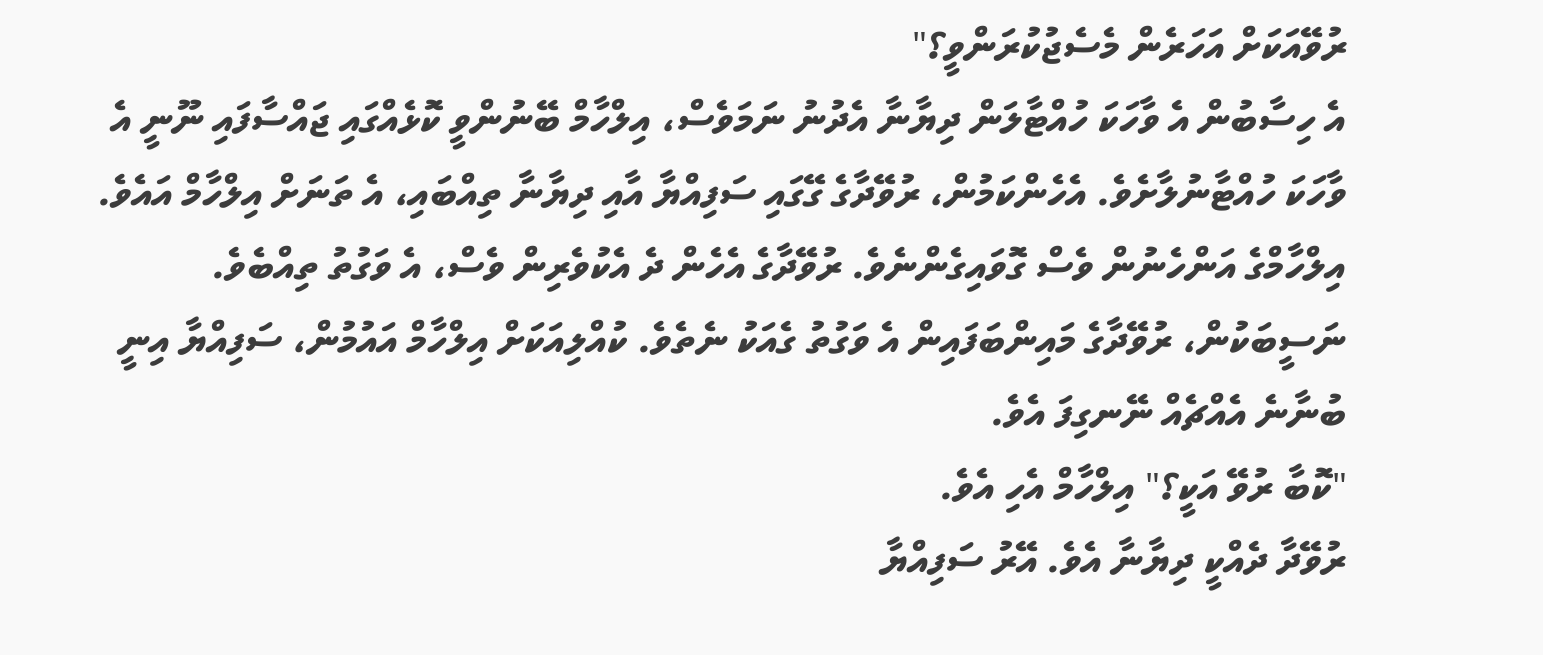ރުވޭއަކަށް އަހަރެން މެސެޖުކުރަންވީ؟"
އެ ހިސާބުން އެ ވާހަކަ ހުއްޓާލަން ދިޔާނާ އެދުނު ނަމަވެސް، އިލްހާމް ބޭނުންވީ ކޮޅެއްގައި ޖައްސާފައި ނޫނީ އެ ވާހަކަ ހުއްޓާނުލާށެވެ. އެހެންކަމުން، ރުވޭދާގެ ގޭގައި ސަފިއްޔާ އާއި ދިޔާނާ ތިއްބައި، އެ ތަނަށް އިލްހާމް އައެވެ. އިލްހާމްގެ އަންހެނުން ވެސް ގޮވައިގެންނެވެ. ރުވޭދާގެ އެހެން ދެ އެކުވެރިން ވެސް، އެ ވަގުތު ތިއްބެވެ. ނަސީބަކުން، ރުވޭދާގެ މައިންބަފައިން އެ ވަގުތު ގެއަކު ނެތެވެ. ކުއްލިއަކަށް އިލްހާމް އައުމުން، ސަފިއްޔާ އިނީ ބުނާނެ އެއްޗެއް ނޭނގިފަ އެވެ.
"ކޮބާ ރުވޭ އަކީ؟" އިލްހާމް އެހި އެވެ.
ރުވޭދާ ދެއްކީ ދިޔާނާ އެވެ. އޭރު ސަފިއްޔާ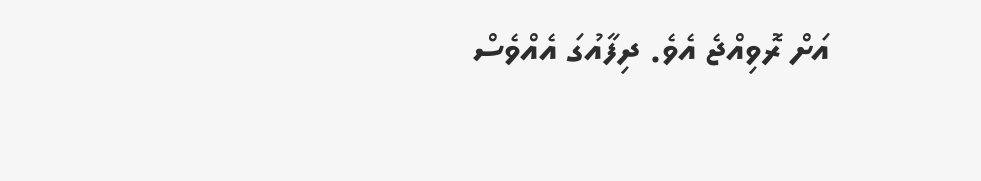އަށް ރޮވިއްޖެ އެވެ. ދިފާއުގަ އެއްވެސް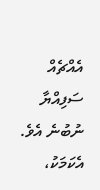އެއްޗެއް ސަފިއްޔާ ނުބުނެ އެވެ. އެކަމަކު،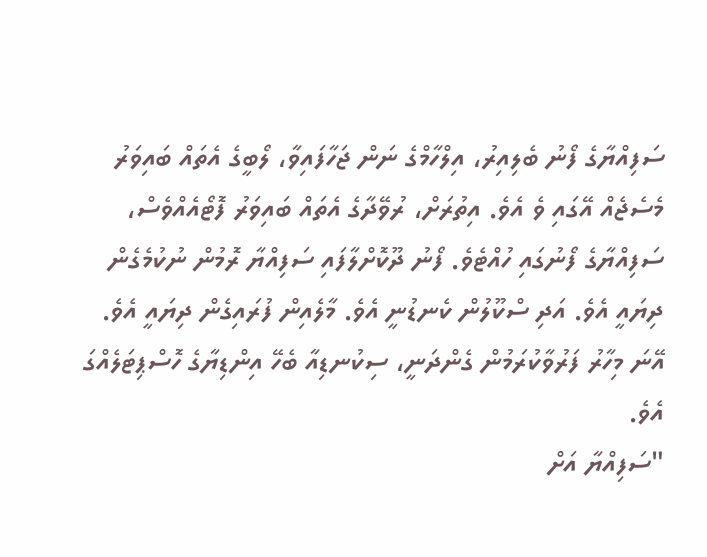ސަފިއްޔާގެ ފޯނު ބެލިއިރު، އިލްހާމްގެ ނަން ޖަހާފައިވާ، ލޯބީގެ އެތައް ބައިވަރު މެސެޖެއް އޭގައި ވެ އެވެ. އިތުރަށް، ރުވޭދާގެ އެތައް ބައިވަރު ފޮޓޯއެއްވެސް، ސަފިއްޔާގެ ފޯނުގައި ހުއްޓެވެ. ފޯނު ދޫކޮށްލާފައި ސަފިއްޔާ ރޮމުން ނުކުމެގެން ދިޔައީ އެވެ. އަދި ސްކޫލުން ކެނޑުނީ އެވެ. މާލެއިން ފުރައިގެން ދިޔައީ އެވެ. އޭނަ މިހާރު ފަރުވާކުރަމުން ގެންދަނީ، ސިކުނޑިއާ ބެހޭ އިންޑިޔާގެ ހޮސްޕިޓަލެއްގަ އެވެ.
"ސަފިއްޔާ އަށް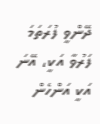ދޭންވީ ފުރަތަމަ ފަރުވާ އަކީ، އޭނަ އަކީ އަންހެން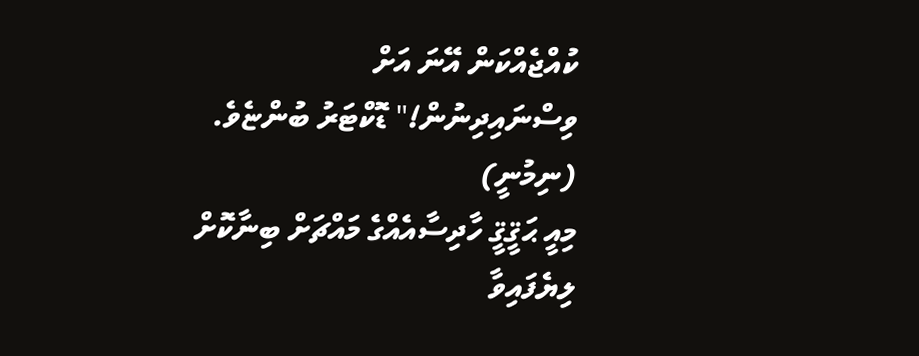ކުއްޖެއްކަން އޭނަ އަށް ވިސްނައިދިނުން!" ޑޮކްޓަރު ބުންޏެވެ.
(ނިމުނީ)
މިއީ ޙަޤީޤީ ހާދިސާއެއްގެ މައްޗަށް ބިނާކޮށް ލިޔެފައިވާ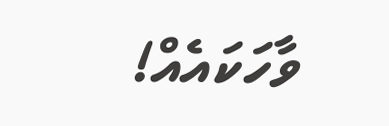ވާހަކައެއް!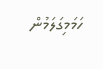ހަމަމިގަލަމުން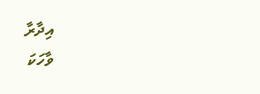އިދާރާ
ވާހަކަ